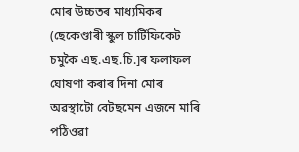মোৰ উচ্চতৰ মাধ্যমিকৰ (ছেকেণ্ডাৰী স্কুল চাৰ্টিফিকেট চমুকৈ এছ.এছ.চি.]ৰ ফলাফল ঘোষণা কৰাৰ দিনা মোৰ অৱস্থাটো বেটছমেন এজনে মাৰি পঠিওৱা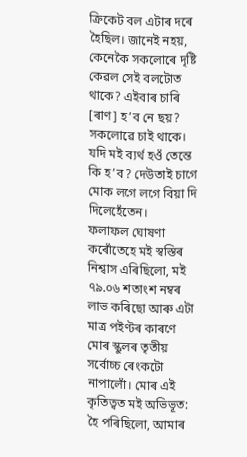ক্ৰিকেট বল এটাৰ দৰে হৈছিল। জানেই নহয়, কেনেকৈ সকলোৰে দৃষ্টি কেৱল সেই বলটোত থাকে? এইবাৰ চাৰি [ৰাণ] হ’ব নে ছয়? সকলোৱে চাই থাকে। যদি মই ব্যৰ্থ হওঁ তেন্তে কি হ’ব? দেউতাই চাগে মোক লগে লগে বিয়া দি দিলেহেঁতেন।
ফলাফল ঘোষণা কৰোঁতেহে মই স্বস্তিৰ নিশ্বাস এৰিছিলো, মই ৭৯.০৬ শতাংশ নম্বৰ লাভ কৰিছো আৰু এটা মাত্ৰ পইণ্টৰ কাৰণে মোৰ স্কুলৰ তৃতীয় সৰ্বোচ্চ ৰেংকটো নাপালোঁ। মোৰ এই কৃতিত্বত মই অভিভূত: হৈ পৰিছিলো, আমাৰ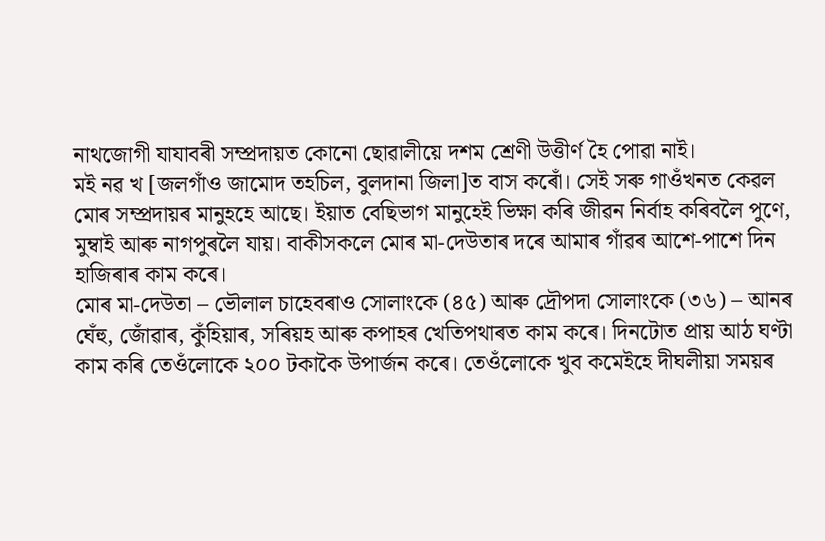নাথজোগী যাযাবৰী সম্প্ৰদায়ত কোনো ছোৱালীয়ে দশম শ্ৰেণী উত্তীৰ্ণ হৈ পোৱা নাই।
মই নৱ খ [জলগাঁও জামোদ তহচিল, বুলদানা জিলা]ত বাস কৰোঁ। সেই সৰু গাওঁখনত কেৱল মোৰ সম্প্ৰদায়ৰ মানুহহে আছে। ইয়াত বেছিভাগ মানুহেই ভিক্ষা কৰি জীৱন নিৰ্বাহ কৰিবলৈ পুণে, মুম্বাই আৰু নাগপুৰলৈ যায়। বাকীসকলে মোৰ মা-দেউতাৰ দৰে আমাৰ গাঁৱৰ আশে-পাশে দিন হাজিৰাৰ কাম কৰে।
মোৰ মা-দেউতা – ভৌলাল চাহেবৰাও সোলাংকে (৪৫) আৰু দ্ৰৌপদা সোলাংকে (৩৬) – আনৰ ঘেঁহু, জোঁৱাৰ, কুঁহিয়াৰ, সৰিয়হ আৰু কপাহৰ খেতিপথাৰত কাম কৰে। দিনটোত প্ৰায় আঠ ঘণ্টা কাম কৰি তেওঁলোকে ২০০ টকাকৈ উপাৰ্জন কৰে। তেওঁলোকে খুব কমেইহে দীঘলীয়া সময়ৰ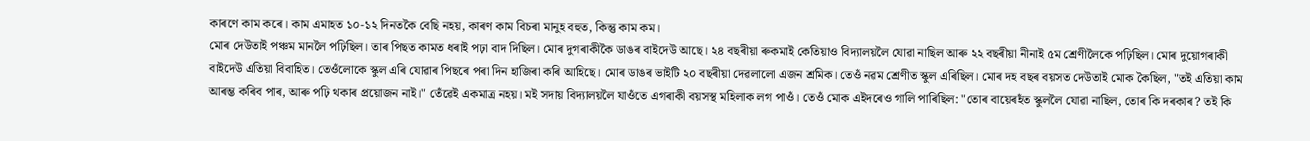কাৰণে কাম কৰে। কাম এমাহত ১০-১২ দিনতকৈ বেছি নহয়, কাৰণ কাম বিচৰা মানুহ বহুত, কিন্তু কাম কম।
মোৰ দেউতাই পঞ্চম মানলৈ পঢ়িছিল। তাৰ পিছত কামত ধৰাই পঢ়া বাদ দিছিল। মোৰ দুগৰাকীকৈ ডাঙৰ বাইদেউ আছে। ২৪ বছৰীয়া ৰুকমাই কেতিয়াও বিদ্যালয়লৈ যোৱা নাছিল আৰু ২২ বছৰীয়া নীনাই ৫ম শ্ৰেণীলৈকে পঢ়িছিল। মোৰ দুয়োগৰাকী বাইদেউ এতিয়া বিবাহিত। তেওঁলোকে স্কুল এৰি যোৱাৰ পিছৰে পৰা দিন হাজিৰা কৰি আহিছে। মোৰ ডাঙৰ ভাইটি ২০ বছৰীয়া দেৱলালো এজন শ্ৰমিক। তেওঁ নৱম শ্ৰেণীত স্কুল এৰিছিল। মোৰ দহ বছৰ বয়সত দেউতাই মোক কৈছিল, "তই এতিয়া কাম আৰম্ভ কৰিব পাৰ, আৰু পঢ়ি থকাৰ প্ৰয়োজন নাই।" তেঁৱেই একমাত্ৰ নহয়। মই সদায় বিদ্যালয়লৈ যাওঁতে এগৰাকী বয়সস্থ মহিলাক লগ পাওঁ। তেওঁ মোক এইদৰেও গালি পাৰিছিল: "তোৰ বায়েৰহঁত স্কুললৈ যোৱা নাছিল, তোৰ কি দৰকাৰ? তই কি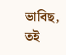ভাবিছ, তই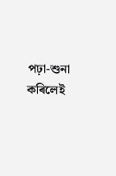পঢ়া-শুনা কৰিলেই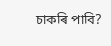চাকৰি পাবি?